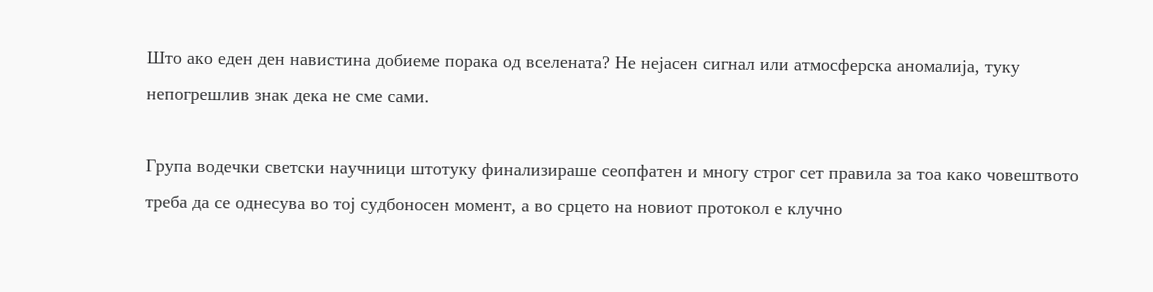Што ако еден ден навистина добиеме порака од вселената? Не нејасен сигнал или атмосферска аномалија, туку непогрешлив знак дека не сме сами.

Група водечки светски научници штотуку финализираше сеопфатен и многу строг сет правила за тоа како човештвото треба да се однесува во тој судбоносен момент, а во срцето на новиот протокол е клучно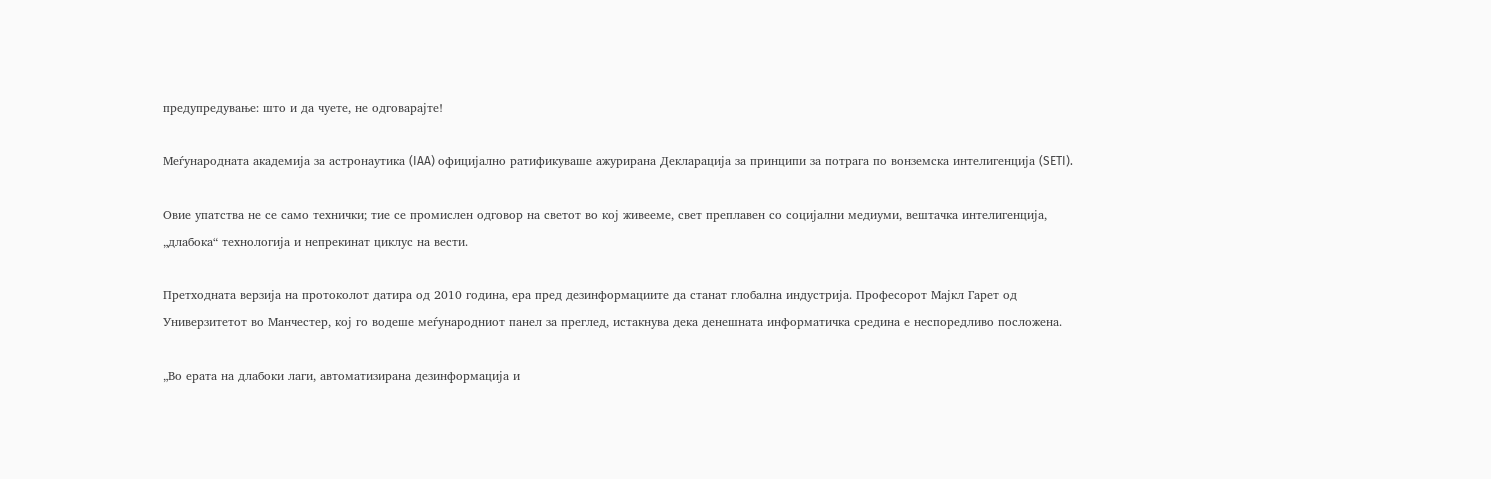предупредување: што и да чуете, не одговарајте!

Меѓународната академија за астронаутика (IAA) официјално ратификуваше ажурирана Декларација за принципи за потрага по вонземска интелигенција (SETI).

Овие упатства не се само технички; тие се промислен одговор на светот во кој живееме, свет преплавен со социјални медиуми, вештачка интелигенција, „длабока“ технологија и непрекинат циклус на вести.

Претходната верзија на протоколот датира од 2010 година, ера пред дезинформациите да станат глобална индустрија. Професорот Мајкл Гарет од Универзитетот во Манчестер, кој го водеше меѓународниот панел за преглед, истакнува дека денешната информатичка средина е неспоредливо посложена.

„Во ерата на длабоки лаги, автоматизирана дезинформација и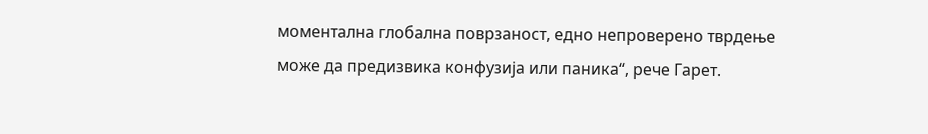моментална глобална поврзаност, едно непроверено тврдење може да предизвика конфузија или паника“, рече Гарет.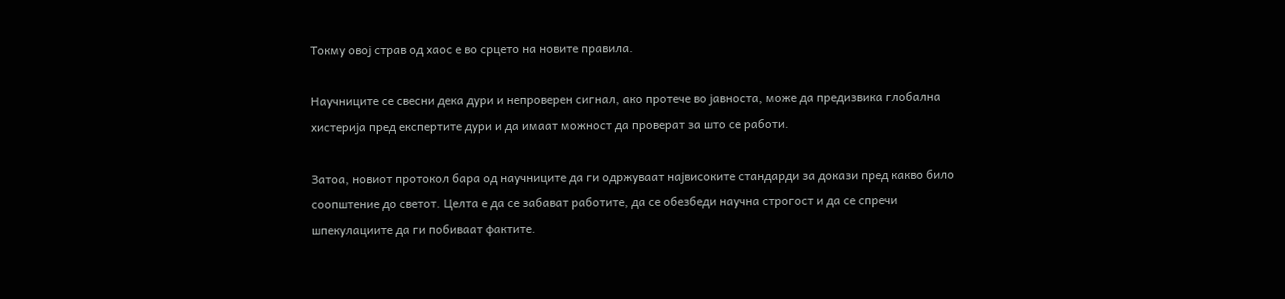Токму овој страв од хаос е во срцето на новите правила.

Научниците се свесни дека дури и непроверен сигнал, ако протече во јавноста, може да предизвика глобална хистерија пред експертите дури и да имаат можност да проверат за што се работи.

Затоа, новиот протокол бара од научниците да ги одржуваат највисоките стандарди за докази пред какво било соопштение до светот. Целта е да се забават работите, да се обезбеди научна строгост и да се спречи шпекулациите да ги побиваат фактите.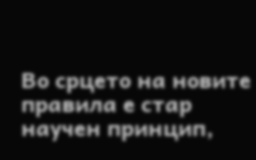Во срцето на новите правила е стар научен принцип,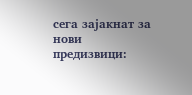сега зајакнат за нови предизвици: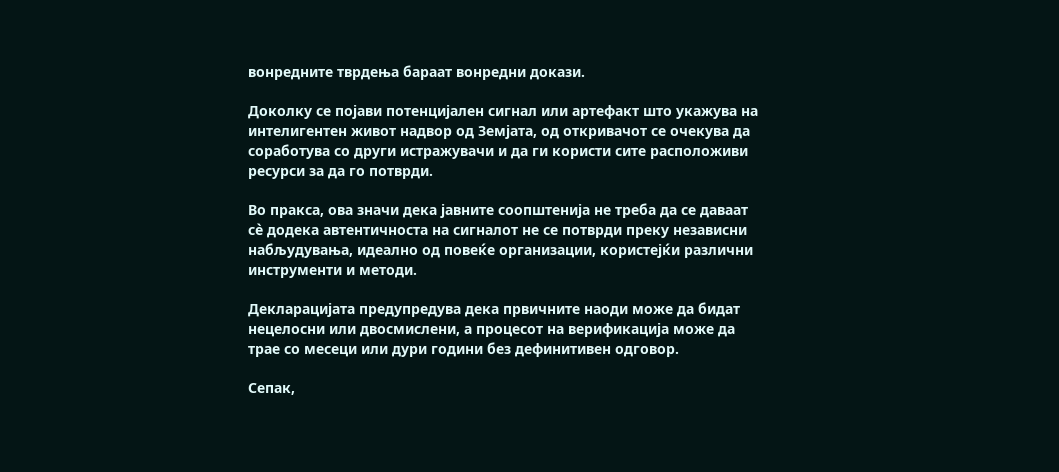вонредните тврдења бараат вонредни докази.

Доколку се појави потенцијален сигнал или артефакт што укажува на интелигентен живот надвор од Земјата, од откривачот се очекува да соработува со други истражувачи и да ги користи сите расположиви ресурси за да го потврди.

Во пракса, ова значи дека јавните соопштенија не треба да се даваат сè додека автентичноста на сигналот не се потврди преку независни набљудувања, идеално од повеќе организации, користејќи различни инструменти и методи.

Декларацијата предупредува дека првичните наоди може да бидат нецелосни или двосмислени, а процесот на верификација може да трае со месеци или дури години без дефинитивен одговор.

Сепак,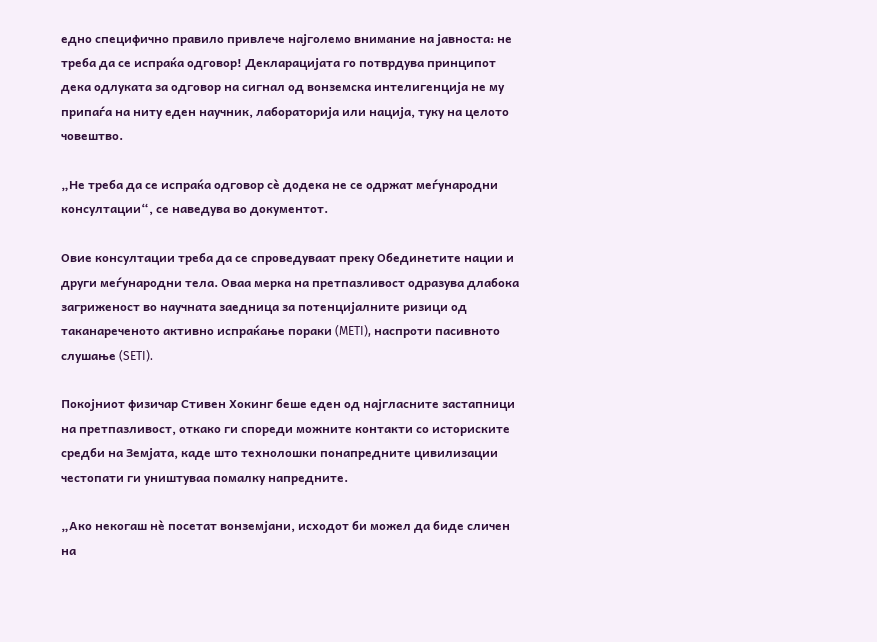едно специфично правило привлече најголемо внимание на јавноста: не треба да се испраќа одговор! Декларацијата го потврдува принципот дека одлуката за одговор на сигнал од вонземска интелигенција не му припаѓа на ниту еден научник, лабораторија или нација, туку на целото човештво.

„Не треба да се испраќа одговор сè додека не се одржат меѓународни консултации“, се наведува во документот.

Овие консултации треба да се спроведуваат преку Обединетите нации и други меѓународни тела. Оваа мерка на претпазливост одразува длабока загриженост во научната заедница за потенцијалните ризици од таканареченото активно испраќање пораки (METI), наспроти пасивното слушање (SETI).

Покојниот физичар Стивен Хокинг беше еден од најгласните застапници на претпазливост, откако ги спореди можните контакти со историските средби на Земјата, каде што технолошки понапредните цивилизации честопати ги уништуваа помалку напредните.

„Ако некогаш нè посетат вонземјани, исходот би можел да биде сличен на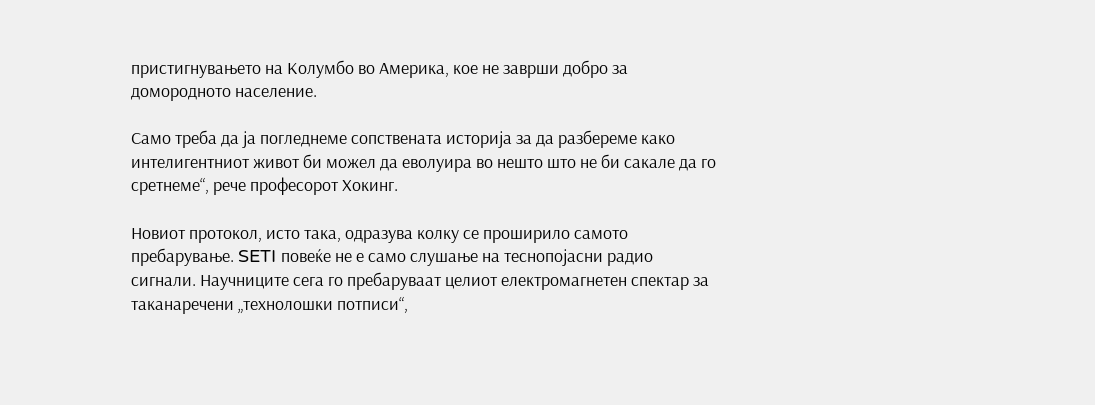пристигнувањето на Колумбо во Америка, кое не заврши добро за домородното население.

Само треба да ја погледнеме сопствената историја за да разбереме како интелигентниот живот би можел да еволуира во нешто што не би сакале да го сретнеме“, рече професорот Хокинг.

Новиот протокол, исто така, одразува колку се проширило самото пребарување. SETI повеќе не е само слушање на теснопојасни радио сигнали. Научниците сега го пребаруваат целиот електромагнетен спектар за таканаречени „технолошки потписи“,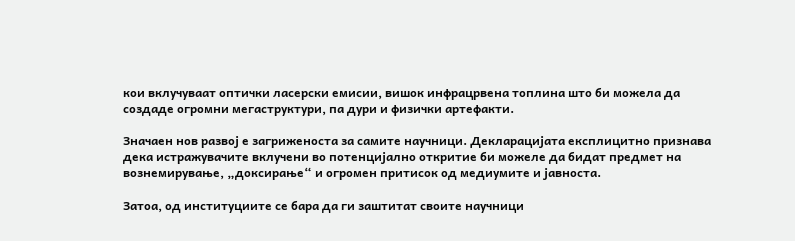кои вклучуваат оптички ласерски емисии, вишок инфрацрвена топлина што би можела да создаде огромни мегаструктури, па дури и физички артефакти.

Значаен нов развој е загриженоста за самите научници. Декларацијата експлицитно признава дека истражувачите вклучени во потенцијално откритие би можеле да бидат предмет на вознемирување, „доксирање“ и огромен притисок од медиумите и јавноста.

Затоа, од институциите се бара да ги заштитат своите научници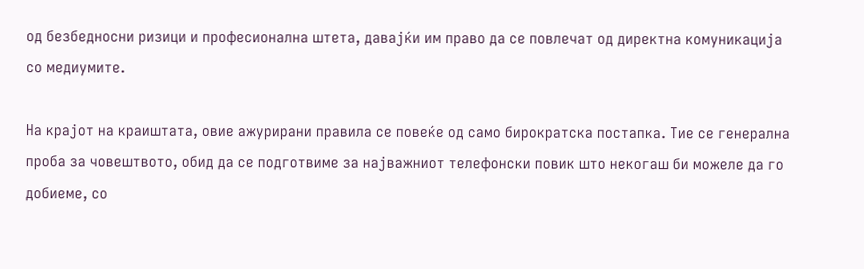од безбедносни ризици и професионална штета, давајќи им право да се повлечат од директна комуникација со медиумите.

На крајот на краиштата, овие ажурирани правила се повеќе од само бирократска постапка. Тие се генерална проба за човештвото, обид да се подготвиме за најважниот телефонски повик што некогаш би можеле да го добиеме, со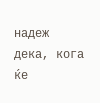надеж дека, кога ќе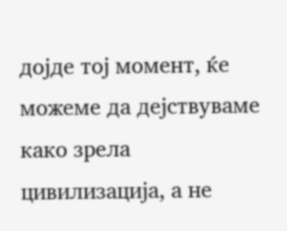дојде тој момент, ќе можеме да дејствуваме како зрела цивилизација, а не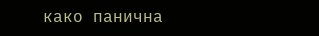како панична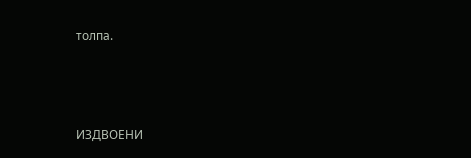толпа.



ИЗДВОЕНИ